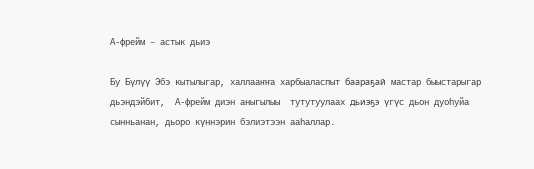А-фрейм – астык дьиэ

Бу Бүлүү Эбэ кытылыгар, халлааҥҥа харбыаласпыт баараҕай мастар быыстарыгар дьэндэйбит,  А-фрейм диэн аныгылыы  тутутуулаах дьиэҕэ үгүс дьон дуоһуйа  сынньанан, дьоро күннэрин бэлиэтээн ааһаллар.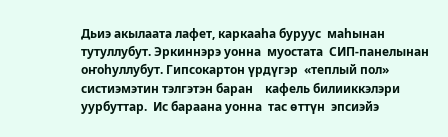Дьиэ акылаата лафет, каркааһа буруус  маһынан тутуллубут. Эркиннэрэ уонна  муостата  СИП-панелынан оҥоһуллубут. Гипсокартон үрдүгэр  «теплый пол» систиэмэтин тэлгэтэн баран    кафель билииккэлэри уурбуттар.  Ис бараана уонна  тас өттүн  эпсиэйэ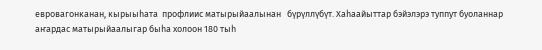евровагонканан, кырыыһата  профлиис матырыйаалынан   бүрүллүбүт. Хаһаайыттар бэйэлэрэ туппут буоланнар аҥардас матырыйаалыгар быһа холоон 180 тыһ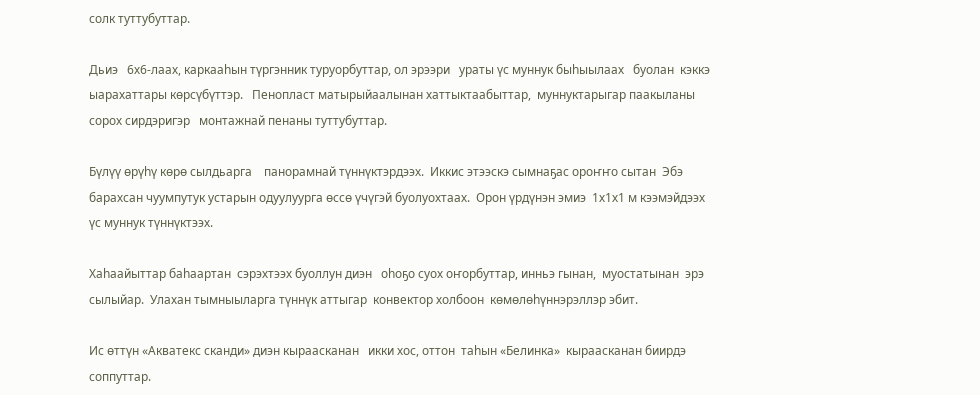солк туттубуттар.

Дьиэ   6х6-лаах, каркааһын түргэнник туруорбуттар, ол эрээри   ураты үс муннук быһыылаах   буолан  кэккэ ыарахаттары көрсүбүттэр.   Пенопласт матырыйаалынан хаттыктаабыттар,  муннуктарыгар паакыланы   сорох сирдэригэр   монтажнай пенаны туттубуттар.

Бүлүү өрүһү көрө сылдьарга    панорамнай түннүктэрдээх.  Иккис этээскэ сымнаҕас ороҥҥо сытан  Эбэ барахсан чуумпутук устарын одуулуурга өссө үчүгэй буолуохтаах.  Орон үрдүнэн эмиэ  1х1х1 м кээмэйдээх  үс муннук түннүктээх.

Хаһаайыттар баһаартан  сэрэхтээх буоллун диэн   оһоҕо суох оҥорбуттар, инньэ гынан,  муостатынан  эрэ сылыйар.  Улахан тымныыларга түннүк аттыгар  конвектор холбоон  көмөлөһүннэрэллэр эбит.

Ис өттүн «Акватекс сканди» диэн кыраасканан   икки хос, оттон  таһын «Белинка»  кыраасканан биирдэ  соппуттар.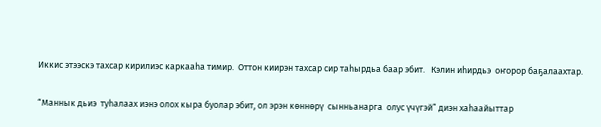Иккис этээскэ тахсар кирилиэс каркааһа тимир.  Оттон киирэн тахсар сир таһырдьа баар эбит.   Кэлин иһирдьэ  оҥорор баҕалаахтар.

“Маннык дьиэ  туһалаах иэнэ олох кыра буолар эбит, ол эрэн көннөрү  сынньанарга  олус үчүгэй” диэн хаһаайыттар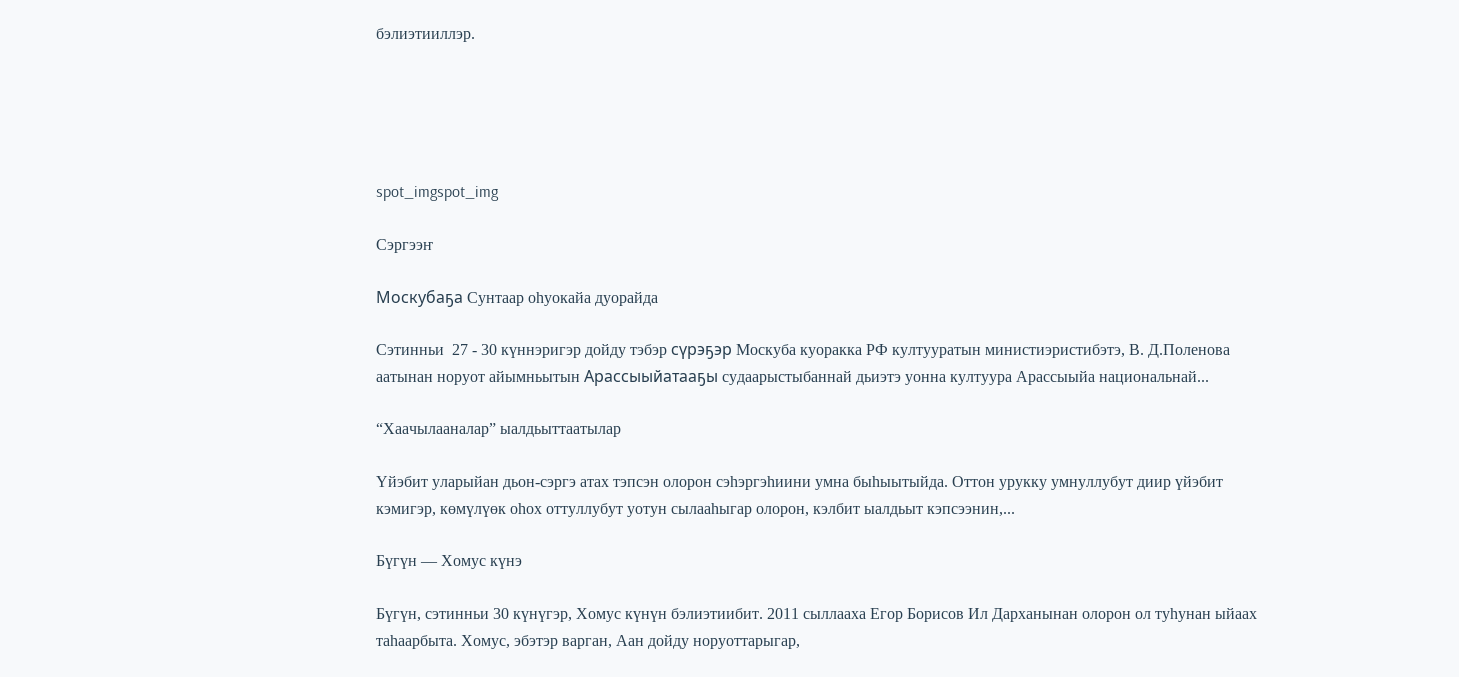бэлиэтииллэр.





spot_imgspot_img

Сэргээҥ

Москубаҕа Сунтаар оһуокайа дуорайда

Сэтинньи  27 - 30 күннэригэр дойду тэбэр сүрэҕэр Москуба куоракка РФ култууратын министиэристибэтэ, В. Д.Поленова аатынан норуот айымньытын Арассыыйатааҕы судаарыстыбаннай дьиэтэ уонна култуура Арассыыйа национальнай...

“Хаачылааналар” ыалдьыттаатылар

Үйэбит уларыйан дьон-сэргэ атах тэпсэн олорон сэһэргэһиини умна быһыытыйда. Оттон урукку умнуллубут диир үйэбит кэмигэр, көмүлүөк оһох оттуллубут уотун сылааһыгар олорон, кэлбит ыалдьыт кэпсээнин,...

Бүгүн — Хомус күнэ

Бүгүн, сэтинньи 30 күнүгэр, Хомус күнүн бэлиэтиибит. 2011 сыллааха Егор Борисов Ил Дарханынан олорон ол туһунан ыйаах таһаарбыта. Хомус, эбэтэр варган, Аан дойду норуоттарыгар,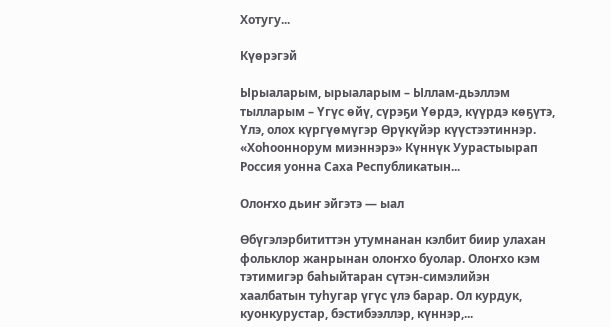Хотугу...

Күөрэгэй

Ырыаларым, ырыаларым – Ыллам-дьэллэм тылларым – Үгүс өйү, сүрэҕи Үөрдэ, күүрдэ көҕүтэ, Үлэ, олох күргүөмүгэр Өрүкүйэр күүстээтиннэр. «Хоһооннорум миэннэрэ» Күннүк Уурастыырап Россия уонна Саха Республикатын...

Олоҥхо дьиҥ эйгэтэ — ыал

Өбүгэлэрбититтэн утумнанан кэлбит биир улахан фольклор жанрынан олоҥхо буолар. Олоҥхо кэм тэтимигэр баһыйтаран сүтэн-симэлийэн хаалбатын туһугар үгүс үлэ барар. Ол курдук, куонкурустар, бэстибээллэр, күннэр,...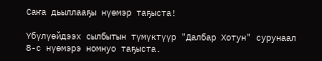Саҥа дьыллааҕы нүөмэр таҕыста!

Үбүлүөйдээх сылбытын түмүктүүр "Далбар Хотун" сурунаал 8-с нүөмэрэ номнуо таҕыста.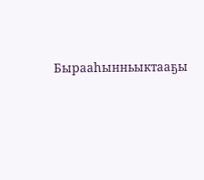Бырааһынньыктааҕы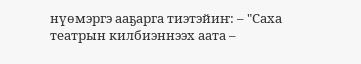нүөмэргэ ааҕарга тиэтэйиҥ: – "Саха театрын килбиэннээх аата –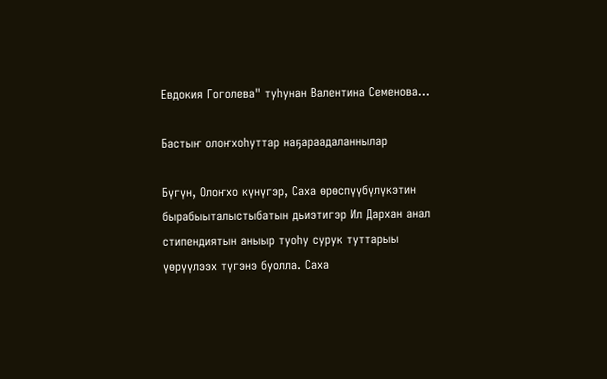Евдокия Гоголева" туһунан Валентина Семенова...

Бастыҥ олоҥхоһуттар наҕараадаланнылар

Бүгүн, Олоҥхо күнүгэр, Саха өрөспүүбүлүкэтин бырабыыталыстыбатын дьиэтигэр Ил Дархан анал стипендиятын аныыр туоһу сурук туттарыы үөрүүлээх түгэнэ буолла. Саха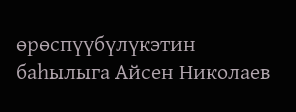өрөспүүбүлүкэтин баһылыга Айсен Николаев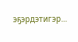эҕэрдэтигэр...